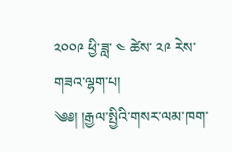༢༠༠༩ ཕྱི་ཟླ་ ༤ ཚེས་ ༢༩ རེས་གཟའ་ལྷག་པ།
༄༅། །རྒྱལ་སྤྱིའི་གསར་ལམ་ཁག་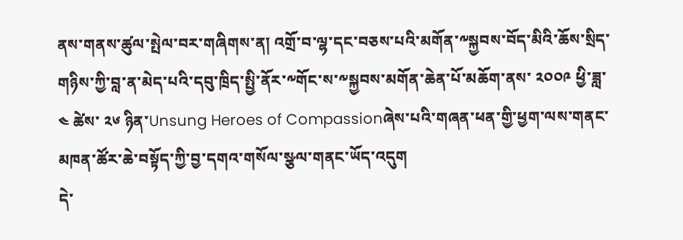ནས་གནས་ཚུལ་སྤེལ་བར་གཞིགས་ན། འགྲོ་བ་ལྷ་དང་བཅས་པའི་མགོན་༸སྐྱབས་བོད་མིའི་ཆོས་སྲིད་གཉིས་ཀྱི་བླ་ན་མེད་པའི་དབུ་ཁྲིད་སྤྱི་ནོར་༸གོང་ས་༸སྐྱབས་མགོན་ཆེན་པོ་མཆོག་ནས་ ༢༠༠༩ ཕྱི་ཟླ་ ༤ ཚེས་ ༢༦ ཉིན་Unsung Heroes of Compassionཞེས་པའི་གཞན་ཕན་གྱི་ཕྱག་ལས་གནང་མཁན་ཚོར་ཆེ་བསྟོད་ཀྱི་བྱ་དགའ་གསོལ་སྩལ་གནང་ཡོད་འདུག
དེ་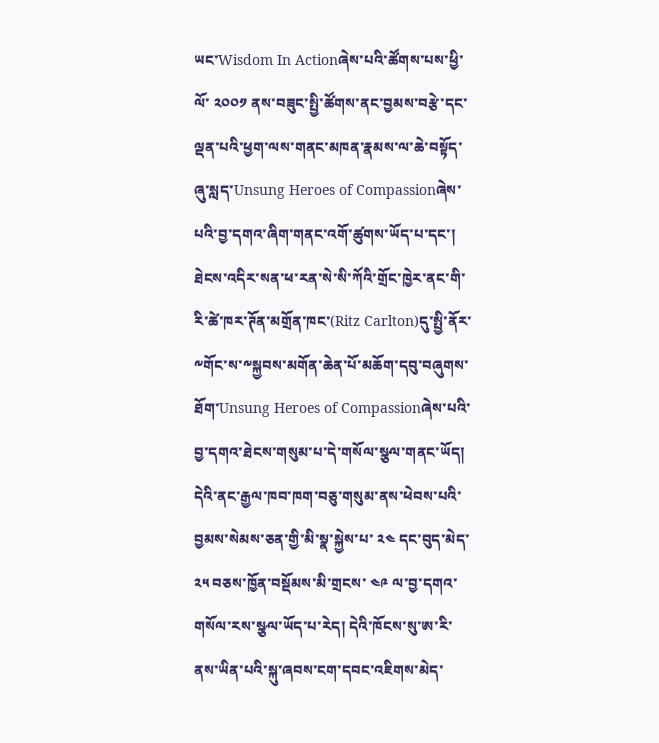ཡང་Wisdom In Actionཞེས་པའི་ཚོགས་པས་ཕྱི་ལོ་ ༢༠༠༡ ནས་བཟུང་སྤྱི་ཚོགས་ནང་བྱམས་བརྩེ་དང་ལྡན་པའི་ཕྱག་ལས་གནང་མཁན་རྣམས་ལ་ཆེ་བསྟོད་ཞུ་སླད་Unsung Heroes of Compassionཞེས་པའི་བྱ་དགའ་ཞིག་གནང་འགོ་ཚུགས་ཡོད་པ་དང་། ཐེངས་འདིར་སན་ཕ་རན་སེ་སི་ཀོའི་གྲོང་ཁྱེར་ནང་གི་རི་ཚེ་ཁར་ཊོན་མགྲོན་ཁང་(Ritz Carlton)དུ་སྤྱི་ནོར་༸གོང་ས་༸སྐྱབས་མགོན་ཆེན་པོ་མཆོག་དབུ་བཞུགས་ཐོག་Unsung Heroes of Compassionཞེས་པའི་བྱ་དགའ་ཐེངས་གསུམ་པ་དེ་གསོལ་སྩལ་གནང་ཡོད། དེའི་ནང་རྒྱལ་ཁབ་ཁག་བཅུ་གསུམ་ནས་ཕེབས་པའི་བྱམས་སེམས་ཅན་གྱི་མི་སྣ་སྐྱེས་པ་ ༢༤ དང་བུད་མེད་ ༢༥ བཅས་ཁྱོན་བསྡོམས་མི་གྲངས་ ༤༩ ལ་བྱ་དགའ་གསོལ་རས་སྩལ་ཡོད་པ་རེད། དེའི་ཁོངས་སུ་ཨ་རི་ནས་ཡིན་པའི་སྐུ་ཞབས་ངག་དབང་འཇིགས་མེད་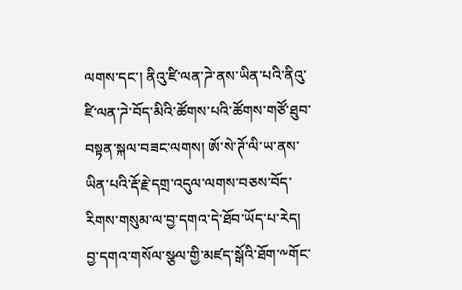ལགས་དང་། ནིའུ་ཛི་ལན་ཌེ་ནས་ཡིན་པའི་ནིའུ་ཛི་ལན་ཌེ་བོད་མིའི་ཚོགས་པའི་ཚོགས་གཙོ་ཐུབ་བསྟན་སྐལ་བཟང་ལགས། ཨོ་སེ་ཊོ་ལི་ཡ་ནས་ཡིན་པའི་རྡོ་རྗེ་དགྲ་འདུལ་ལགས་བཅས་བོད་རིགས་གསུམ་ལ་བྱ་དགའ་དེ་ཐོབ་ཡོད་པ་རེད།
བྱ་དགའ་གསོལ་སྩལ་གྱི་མཛད་སྒོའི་ཐོག་༸གོང་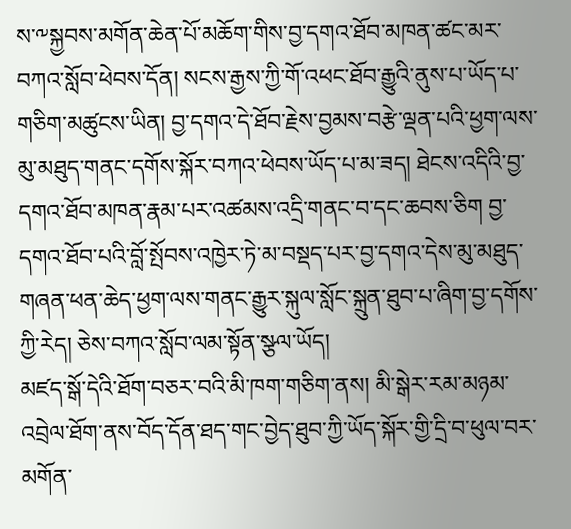ས་༸སྐྱབས་མགོན་ཆེན་པོ་མཆོག་གིས་བྱ་དགའ་ཐོབ་མཁན་ཚང་མར་བཀའ་སློབ་ཕེབས་དོན། སངས་རྒྱས་ཀྱི་གོ་འཕང་ཐོབ་རྒྱུའི་ནུས་པ་ཡོད་པ་གཅིག་མཚུངས་ཡིན། བྱ་དགའ་དེ་ཐོབ་རྗེས་བྱམས་བརྩེ་ལྡན་པའི་ཕྱག་ལས་མུ་མཐུད་གནང་དགོས་སྐོར་བཀའ་ཕེབས་ཡོད་པ་མ་ཟད། ཐེངས་འདིའི་བྱ་དགའ་ཐོབ་མཁན་རྣམ་པར་འཚམས་འདྲི་གནང་བ་དང་ཆབས་ཅིག བྱ་དགའ་ཐོབ་པའི་བློ་སྤོབས་འཁྱེར་ཏེ་མ་བསྡད་པར་བྱ་དགའ་དེས་མུ་མཐུད་གཞན་ཕན་ཆེད་ཕྱག་ལས་གནང་རྒྱུར་སྐུལ་སློང་སྐྲུན་ཐུབ་པ་ཞིག་བྱ་དགོས་ཀྱི་རེད། ཅེས་བཀའ་སློབ་ལམ་སྟོན་སྩལ་ཡོད།
མཛད་སྒོ་དེའི་ཐོག་བཅར་བའི་མི་ཁག་གཅིག་ནས། མི་སྒེར་རམ་མཉམ་འབྲེལ་ཐོག་ནས་བོད་དོན་ཐད་གང་བྱེད་ཐུབ་ཀྱི་ཡོད་སྐོར་གྱི་དྲི་བ་ཕུལ་བར་མགོན་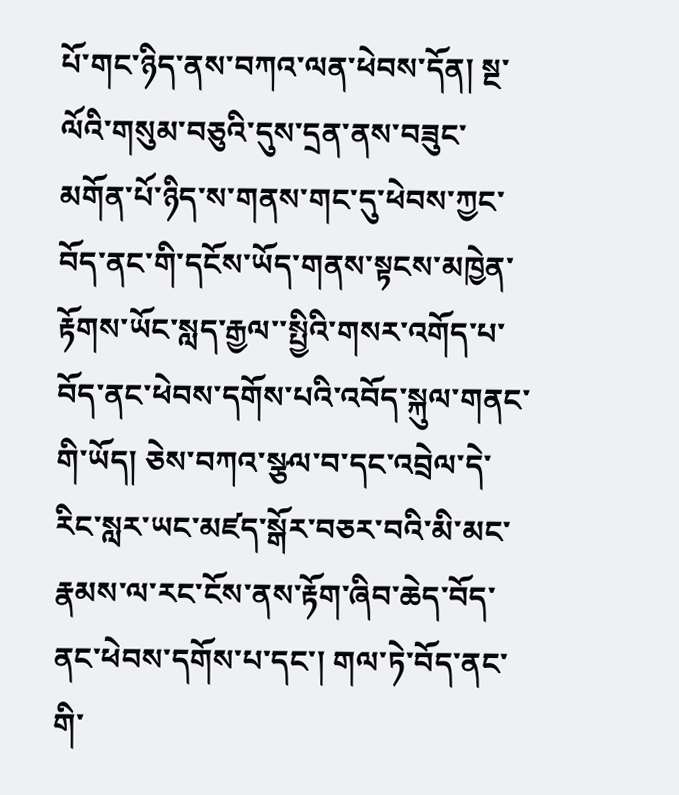པོ་གང་ཉིད་ནས་བཀའ་ལན་ཕེབས་དོན། སྔ་ལོའི་གསུམ་བཅུའི་དུས་དྲན་ནས་བཟུང་མགོན་པོ་ཉིད་ས་གནས་གང་དུ་ཕེབས་ཀྱང་བོད་ནང་གི་དངོས་ཡོད་གནས་སྟངས་མཁྱེན་རྟོགས་ཡོང་སླད་རྒྱལ་་སྤྱིའི་གསར་འགོད་པ་བོད་ནང་ཕེབས་དགོས་པའི་འབོད་སྐུལ་གནང་གི་ཡོད། ཅེས་བཀའ་སྩལ་བ་དང་འབྲེལ་དེ་རིང་སླར་ཡང་མཛད་སྒོར་བཅར་བའི་མི་མང་རྣམས་ལ་རང་ངོས་ནས་རྟོག་ཞིབ་ཆེད་བོད་ནང་ཕེབས་དགོས་པ་དང་། གལ་ཏེ་བོད་ནང་གི་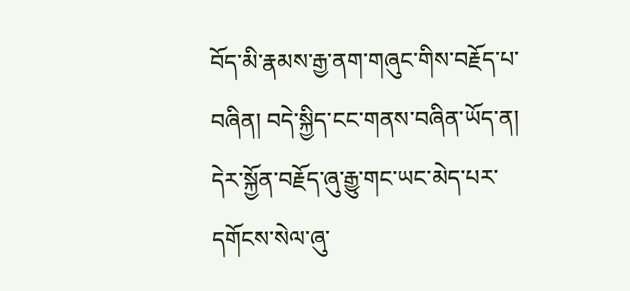བོད་མི་རྣམས་རྒྱ་ནག་གཞུང་གིས་བརྗོད་པ་བཞིན། བདེ་སྐྱིད་ངང་གནས་བཞིན་ཡོད་ན། དེར་སྐྱོན་བརྗོད་ཞུ་རྒྱུ་གང་ཡང་མེད་པར་དགོངས་སེལ་ཞུ་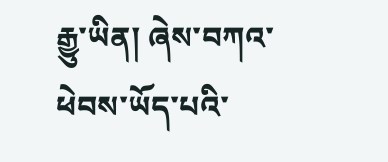རྒྱུ་ཡིན། ཞེས་བཀའ་ཕེབས་ཡོད་པའི་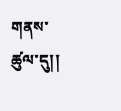གནས་ཚུལ་དུ།།